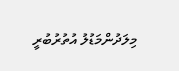މިލަދުންމަޑުލު އުތުރުބުރީ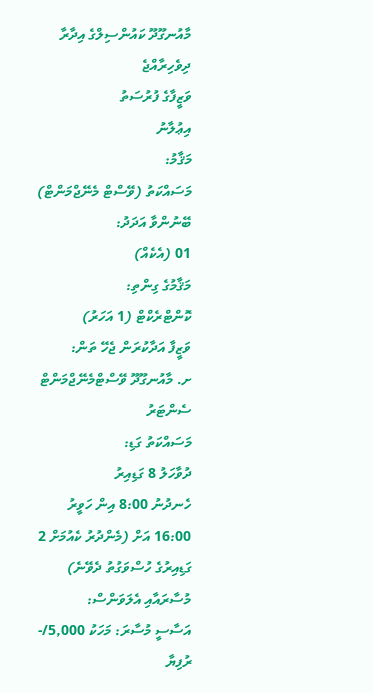މާއުނގޫދޫ ކައުންސިލްގެ އިދާރާ
ދިވެހިރާއްޖެ
ވަޒީފާގެ ފުރުސަތު
އިޢުލާނު
މަޤާމު:
މަސައްކަތު (ވޭސްޓް މެނޭޖްމަންޓް)
ބޭނުންވާ އަދަދު:
01 (އެކެއް)
މަޤާމުގެ ގިންތި:
ކޮންޓްރެކްޓް (1 އަހަރު)
ވަޒީފާ އަދާކުރަން ޖެހޭ ތަން:
ށ. މާއުނގޫދޫ ވޭސްޓްމެނޭޖްމަންޓް ސެންޓަރު
މަސައްކަތު ގަޑި:
ދުވާހަލު 8 ގަޑިއިރު
ހެނދުނު 8:00 އިން ހަވީރު 16:00 އަށް (މެންދުރު ކެއުމަށް 2 ގަޑިއިރުގެ ހުސްވަގުތު ދެވޭނެ)
މުސާރައާއި އެލަވަންސް:
އަސާސީ މުސާރަ: މަހަކު 5,000/- ރުފިޔާ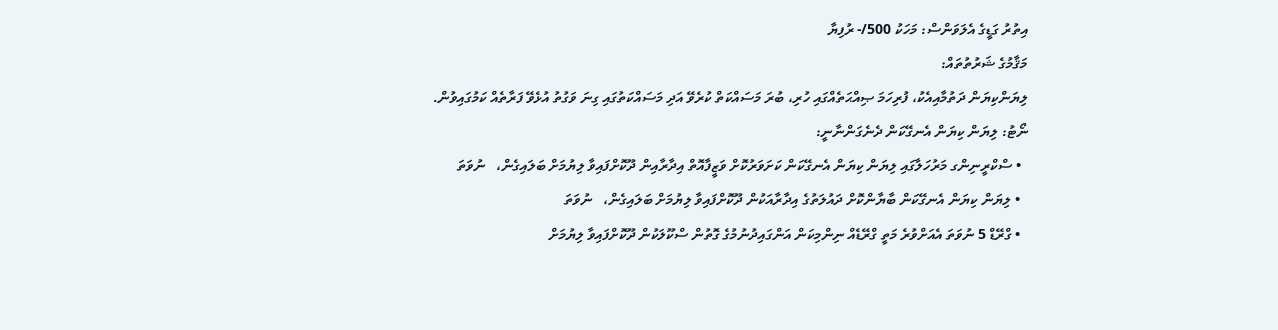އިތުރު ގަޑީގެ އެލަވަންސް: މަހަކު 500/- ރުފިޔާ
މަޤާމުގެ ޝަރުތުތައް:
ލިޔަންކިޔަން ދަތުމާއިއެކު، ފުރިހަމަ ޞިއްޙަތެއްގައި ހުރި، ބުރަ މަސައްކަތް ކުރެވޭ އަދި މަސައްކަތުގައި ގިނަ ވަގުތު އުޅެވޭ ފަރާތެއް ކަމުގައިވުން.
ނޯޓު: ލިޔަން ކިޔަން އެނގޭކަން ދެނެގަންނާނީ:
  • ސްކްރީނިންގ މަރުހަލާގައި ލިޔަން ކިޔަން އެނގޭކަން ކަށަވަރުކޮށް ވަޒީފާއޮތް އިދާރާއިން ދޫކޮށްފައިވާ ލިޔުމަށް ބަލައިގެން،   ނުވަތަ
  • ލިޔަން ކިޔަން އެނގޭކަން ބާޔާންކޮށް ދައުލަތުގެ އިދާރާއަކުން ދޫކޮށްފައިވާ ލިޔުމަށް ބަލައިގެން،   ނުވަތަ
  • ގްރޭޑް 5 ނުވަތަ އެއަށްވުރެ މަތީ ގްރޭޑެއް ނިންމިކަން އަންގައިދުނުމުގެ ގޮތުން ސްކޫލަކުން ދޫކޮށްފައިވާ ލިޔުމަށް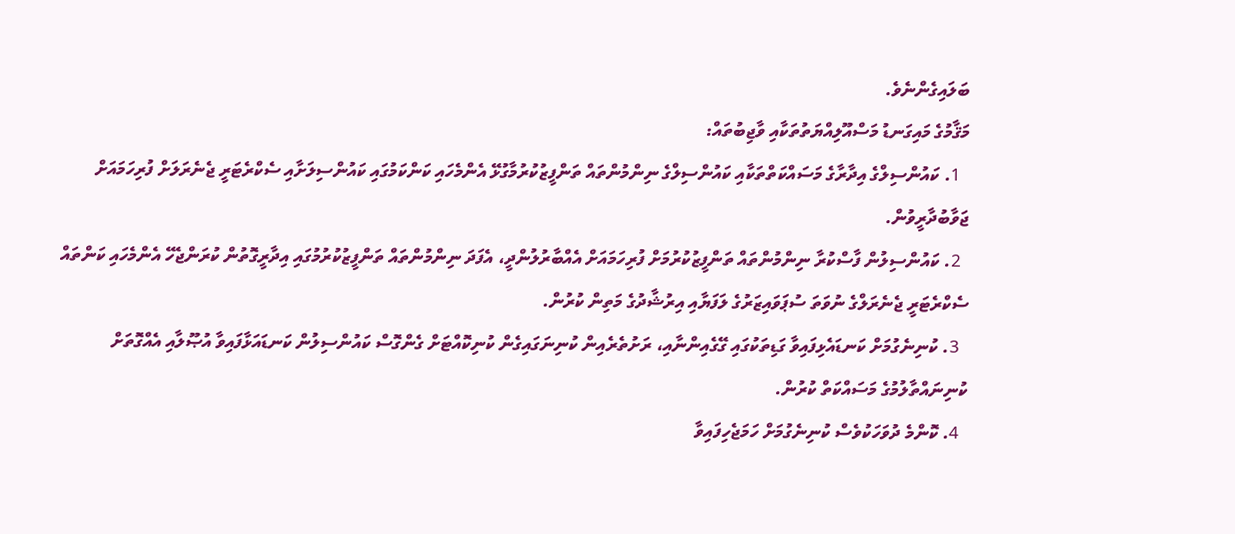ބަލައިގެންނެވެ.
މަޤާމުގެ މައިގަނޑު މަސްއޫލިއްޔަތުތަކާއި ވާޖިބުތައް:
  1. ކައުންސިލްގެ އިދާރާގެ މަސައްކަތްތަކާއި ކައުންސިލްގެ ނިންމުންތައް ތަންފީޒުކުރުމާގުޅޭ އެންމެހައި ކަންކަމުގައި ކައުންސިލަށާއި ސެކްރެޓަރީ ޖެނެރަލަށް ފުރިހަމައަށް ޖަވާބުދާރީވުން.
  2. ކައުންސިލުން ފާސްކުރާ ނިންމުންތައް ތަންފީޒުކުރުމަށް ފުރިހަމައަށް އެއްބާރުލުންދީ، އެފަދަ ނިންމުންތައް ތަންފީޒުކުރުމުގައި އިދާރީގޮތުން ކުރަންޖެހޭ އެންމެހައި ކަންތައް ސެކްރެޓަރީ ޖެނެރަލްގެ ނުވަތަ ސުޕަވައިޒަރުގެ ލަފަޔާއި އިރުޝާދުގެ މަތިން ކުރުން.
  3. ކުނިނެގުމަށް ކަނޑައެޅިފައިވާ ގަޑިތަކުގައި ގޭގެއިންނާއި، ރަށުތެރެއިން ކުނިނަގައިގެން ކުނިކޮއްޓަށް ގެންގޮސް ކައުންސިލުން ކަނޑައަޅާފައިވާ އުޞޫލާއި އެއްގޮތަށް ކުނިނައްތާލުމުގެ މަސައްކަތް ކުރުން.
  4. ކޮންމެ ދުވަހަކުވެސް ކުނިނެގުމަށް ހަމަޖެހިފައިވާ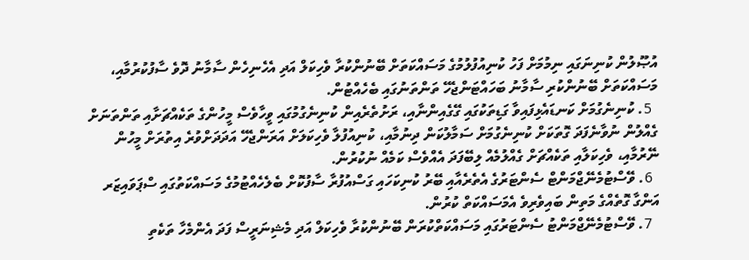އުޞޫލުން ކުނިނަގައި ނިމުމަށް ފަހު ކުނިއުފުލުމުގެ މަސައްކަތަށް ބޭނުންކުރާ ވެހިކަލް އަދި އެހެނިހެން ސާމާނު ދޮވެ ސާފުކުރުމާއި، މަސައްކަތަށް ބޭނުންކުރި ސާމާނު ބަހައްޓަންޖެހޭ ތަންތަނުގައި ބެހެއްޓުން.
  5. ކުނިނެގުމަށް ކަނޑައެޅިފައިވާ ގަޑިތަކުގައި ގޭގެއިންނާއި، ރަށުތެރެއިން ކުނިނެގުމުގައި ވީހާވެސް މީހުންގެ ތަކެއްޗަށާއި ތަންތަނަށް ގެއްލުން ނުވާނެފަދަ ގޮތަކަށް ކުނިނެގުމަށް ސަމާލުކަން ދިނުމާއި، ކުނިއުފުލާ ވެހިކަލަށް އަރަންޖެހޭ އަދަދަށްވުރެ އިތުރަށް މީހުން ނޭރުމާއި، ވެހިކަލާއި ތަކެއްޗަށް ގެއްލުމެއް ލިބޭފަދަ އެއްވެސް ކަމެއް ނުކުރުން.
  6. ވޭސްޓުމެނޭޖްމަންޓް ސެންޓަރުގެ އެތެރެއާއި ބޭރު ކުނިކަހައި ގަސްއުފުރާ ސާފުކޮށް ބެލެހެއްޓުމުގެ މަސައްކަތުގައި ސްޕަވައިޒަރ އަންގާ ގޮތެއްގެ މަތިން ބައިވެރިވެ އެމަސައްކަތް ކުރުން.
  7. ވޭސްޓުމެނޭޖްމަންޓު ސެންޓަރުގައި މަސައްކަތްކުރަން ބޭނުންކުރާ ވެހިކަލް އަދި މެޝިނަރީސް ފަދަ އެންމެހާ ތަކެތި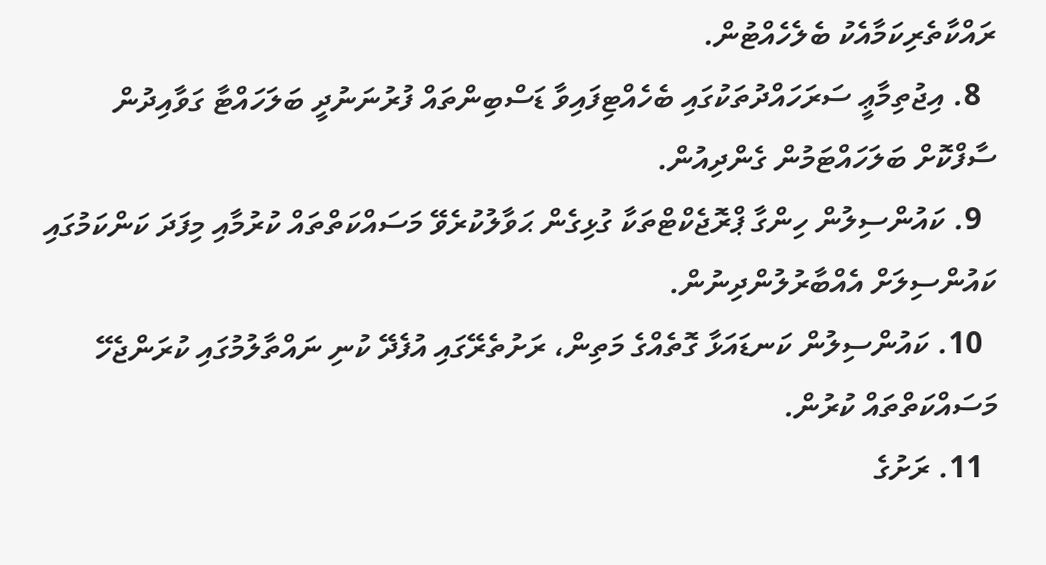ރައްކާތެރިކަމާއެކު ބެލެހެއްޓުން.
  8. އިޖުތިމާޢީ ސަރަހައްދުތަކުގައި ބެހެއްޓިފައިވާ ޑަސްބިންތައް ފުރުނަނުދީ ބަލަހައްޓާ ގަވާއިދުން ސާފްކޮށް ބަލަހައްޓަމުން ގެންދިއުން.
  9. ކައުންސިލުން ހިންގާ ޕްރޮޖެކްޓްތަކާ ގުޅިގެން ޙަވާލުކުރެވޭ މަސައްކަތްތައް ކުރުމާއި މިފަދަ ކަންކަމުގައި ކައުންސިލަށް އެއްބާރުލުންދިނުން.
  10. ކައުންސިލުން ކަނޑައަޅާ ގޮތެއްގެ މަތިން، ރަށުތެރޭގައި އުފެދޭ ކުނި ނައްތާލުމުގައި ކުރަންޖެހޭ މަސައްކަތްތައް ކުރުން.
  11. ރަށުގެ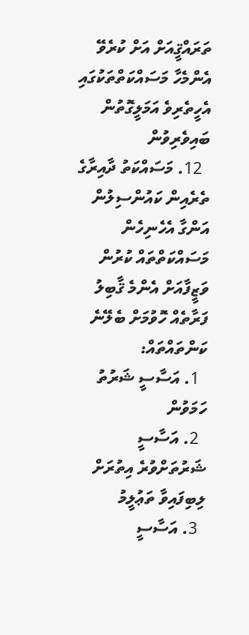ތަރައްޤީއަށް އަށް ކުރެވޭ އެންމެހާ މަސައްކަތްތަކުގައި އެހީތެރިވެ އަމަލީގޮތުން ބައިވެރިވުން
  12. މަސައްކަތު ދާއިރާގެ ތެރެއިން ކައުންސިލުން އަންގާ އެހެނިހެން މަސައްކަތްތައް ކުރުން
ވަޒީފާއަށް އެންމެ ޤާބިލު ފަރާތެއް ހޮވުމަށް ބެލޭނެ ކަންތައްތައް:
  1. އަސާސީ ޝަރުތު ހަމަވުން
  2. އަސާސީ ޝަރުތަށްވުރެ އިތުރަށް ލިބިފައިވާ ތަޢުލީމު
  3. އަސާސީ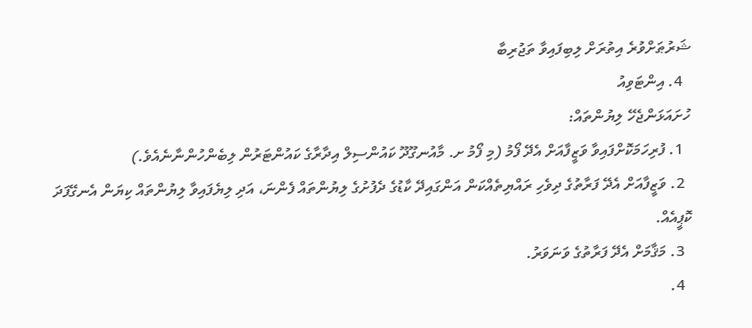ޝަރުޠަށްވުރެ އިތުރަށް ލިބިފައިވާ ތަޖުރިބާ
  4. އިންޓަވިއު
ހުށައަޅަންޖެހޭ ލިޔުންތައް:
  1. ފުރިހަމަކޮށްފައިވާ ވަޒީފާއަށް އެދޭ ފޯމު (މި ފޯމު ށ. މާއުނގޫދޫ ކައުންސިލް އިދާރާގެ ކައުންޓަރުން ލިބެންހުންނާނެއެވެ.)
  2. ވަޒީފާއަށް އެދޭ ފަރާތުގެ ދިވެހި ރައްޔިތެއްކަން އަންގައިދޭ ކާޑުގެ ދެފުށުގެ ލިޔުންތައް ފެންނަ، އަދި ލިޔެފައިވާ ލިޔުންތައް ކިޔަން އެނގޭފަދަ ކޮޕީއެއް.
  3. މަޤާމަށް އެދޭ ފަރާތުގެ ވަނަވަރު.
  4.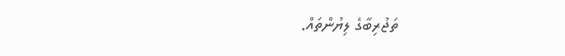ތަޖުރިބާގެ ލިޔުންތައް.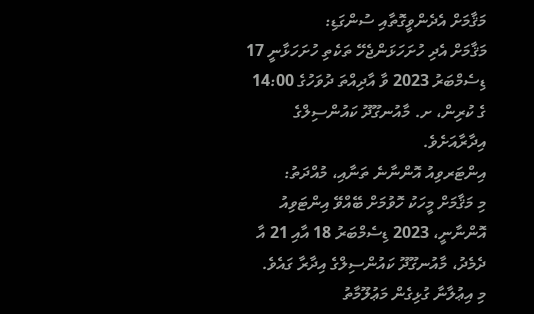މަޤާމަށް އެދެންވީގޮތާއި ސުންގަޑި:
މަޤާމަށް އެދި ހުށަހަޅަންޖެހޭ ތަކެތި ހުށަހަޅާނީ 17 ޑިސެމްބަރު 2023 ވާ އާދިއްތަ ދުވަހުގެ 14:00 ގެ ކުރިން، ށ. މާއުނގޫދޫ ކައުންސިލްގެ އިދާރާއަށެވެ.
އިންޓަރވިއު އޮންނާނެ ތަނާއި، މުއްދަތު:
މި މަޤާމަށް މީހަކު ހޮވުމަށް ބޭއްވޭ އިންޓަވިއު އޮންނާނީ، 2023 ޑިސެމްބަރު 18 އާއި 21 އާ ދެމެދު، މާއުނގޫދޫ ކައުންސިލްގެ އިދާރާ ގައެވެ.
މި އިޢުލާނާ ގުޅިގެން މަޢުލޫމާތު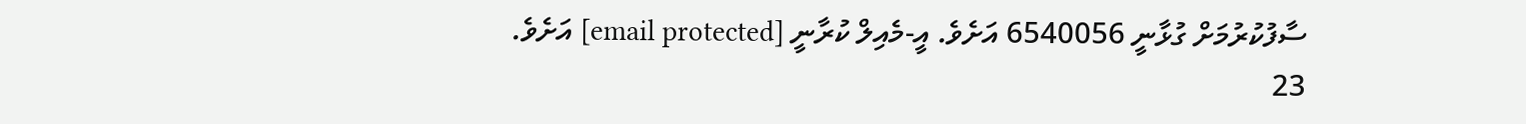ސާފުކުރުމަށް ގުޅާނީ 6540056 އަށެވެ. އީ-މެއިލް ކުރާނީ [email protected] އަށެވެ.
23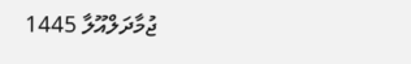ޖުމާދަލްއޫލާ 1445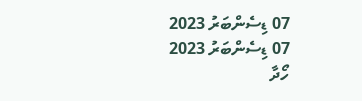07 ޑިސެންބަރު 2023
07 ޑިސެންބަރު 2023
ހޯދާ